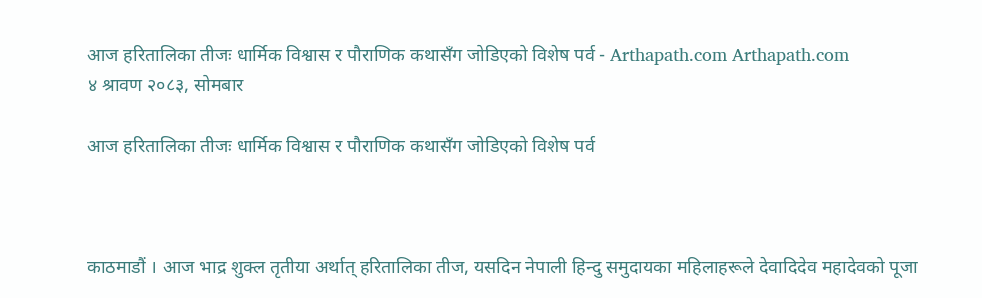आज हरितालिका तीजः धार्मिक विश्वास र पौराणिक कथासँग जोडिएको विशेष पर्व - Arthapath.com Arthapath.com
४ श्रावण २०८३, सोमबार

आज हरितालिका तीजः धार्मिक विश्वास र पौराणिक कथासँग जोडिएको विशेष पर्व



काठमाडौं । आज भाद्र शुक्ल तृतीया अर्थात् हरितालिका तीज, यसदिन नेपाली हिन्दु समुदायका महिलाहरूले देवादिदेव महादेवको पूजा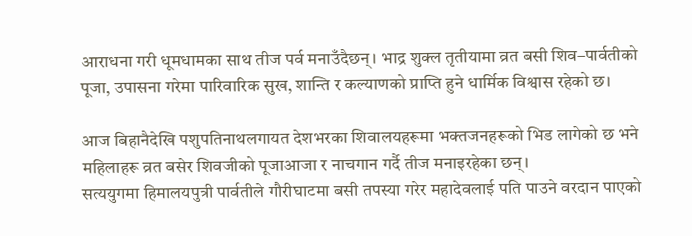आराधना गरी धूमधामका साथ तीज पर्व मनाउँदैछन्। भाद्र शुक्ल तृतीयामा व्रत बसी शिव–पार्वतीको पूजा, उपासना गरेमा पारिवारिक सुख, शान्ति र कल्याणको प्राप्ति हुने धार्मिक विश्वास रहेको छ।

आज बिहानैदेखि पशुपतिनाथलगायत देशभरका शिवालयहरूमा भक्तजनहरूको भिड लागेको छ भने महिलाहरू व्रत बसेर शिवजीको पूजाआजा र नाचगान गर्दै तीज मनाइरहेका छन्।
सत्ययुगमा हिमालयपुत्री पार्वतीले गौरीघाटमा बसी तपस्या गरेर महादेवलाई पति पाउने वरदान पाएको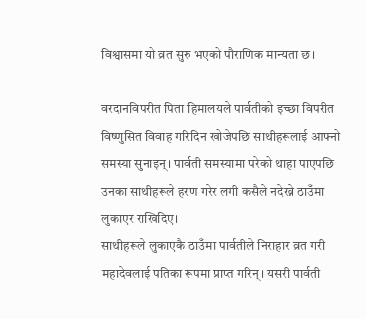विश्वासमा यो व्रत सुरु भएको पौराणिक मान्यता छ।

वरदानविपरीत पिता हिमालयले पार्वतीको इच्छा विपरीत विष्णुसित विवाह गरिदिन खोजेपछि साथीहरूलाई आफ्नो समस्या सुनाइन्। पार्वती समस्यामा परेको थाहा पाएपछि उनका साथीहरूले हरण गरेर लगी कसैले नदेख्ने ठाउँमा लुकाएर राखिदिए।
साथीहरूले लुकाएकै ठाउँमा पार्वतीले निराहार व्रत गरी महादेवलाई पतिका रूपमा प्राप्त गरिन्। यसरी पार्वती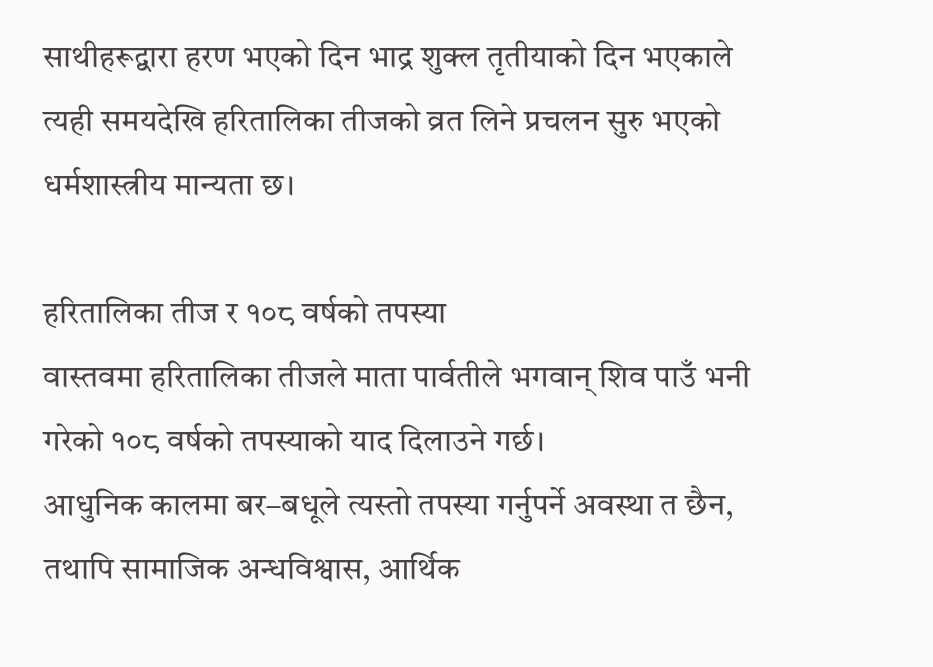साथीहरूद्वारा हरण भएको दिन भाद्र शुक्ल तृतीयाको दिन भएकाले त्यही समयदेखि हरितालिका तीजको व्रत लिने प्रचलन सुरु भएको धर्मशास्त्रीय मान्यता छ।

हरितालिका तीज र १०८ वर्षको तपस्या
वास्तवमा हरितालिका तीजले माता पार्वतीले भगवान् शिव पाउँ भनी गरेको १०८ वर्षको तपस्याको याद दिलाउने गर्छ।
आधुनिक कालमा बर–बधूले त्यस्तो तपस्या गर्नुपर्ने अवस्था त छैन, तथापि सामाजिक अन्धविश्वास, आर्थिक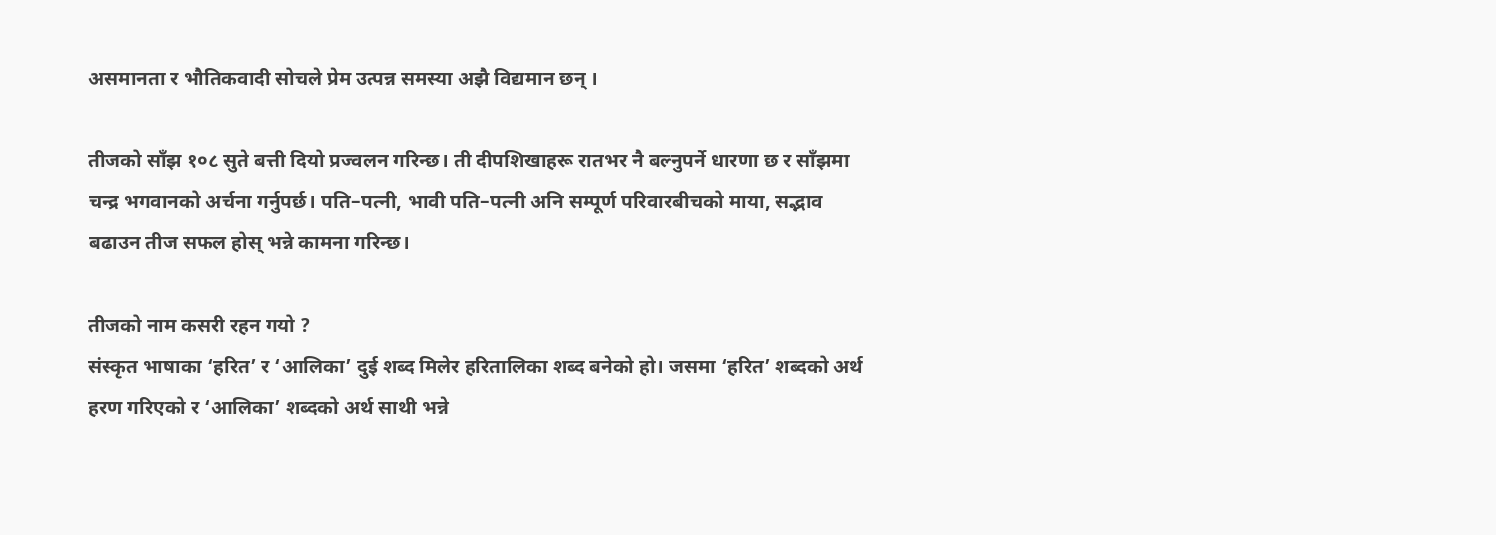असमानता र भौतिकवादी सोचले प्रेम उत्पन्न समस्या अझै विद्यमान छन् ।

तीजको साँझ १०८ सुते बत्ती दियो प्रज्वलन गरिन्छ। ती दीपशिखाहरू रातभर नै बल्नुपर्ने धारणा छ र साँझमा चन्द्र भगवानको अर्चना गर्नुपर्छ। पति–पत्नी, भावी पति–पत्नी अनि सम्पूर्ण परिवारबीचको माया, सद्भाव बढाउन तीज सफल होस् भन्ने कामना गरिन्छ।

तीजको नाम कसरी रहन गयो ?
संस्कृत भाषाका ‘हरित’ र ‘आलिका’ दुई शब्द मिलेर हरितालिका शब्द बनेको हो। जसमा ‘हरित’ शब्दको अर्थ हरण गरिएको र ‘आलिका’ शब्दको अर्थ साथी भन्ने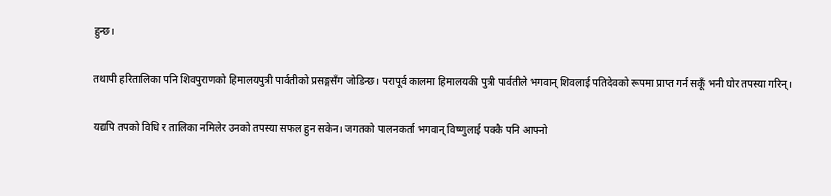हुन्छ।

तथापी हरितालिका पनि शिवपुराणको हिमालयपुत्री पार्वतीको प्रसङ्गसँग जोडिन्छ। परापूर्व कालमा हिमालयकी पुत्री पार्वतीले भगवान् शिवलाई पतिदेवको रूपमा प्राप्त गर्न सकूँ भनी घोर तपस्या गरिन्।

यद्यपि तपको विधि र तालिका नमिलेर उनको तपस्या सफल हुन सकेन। जगतको पालनकर्ता भगवान् विष्णुलाई पक्कै पनि आफ्नो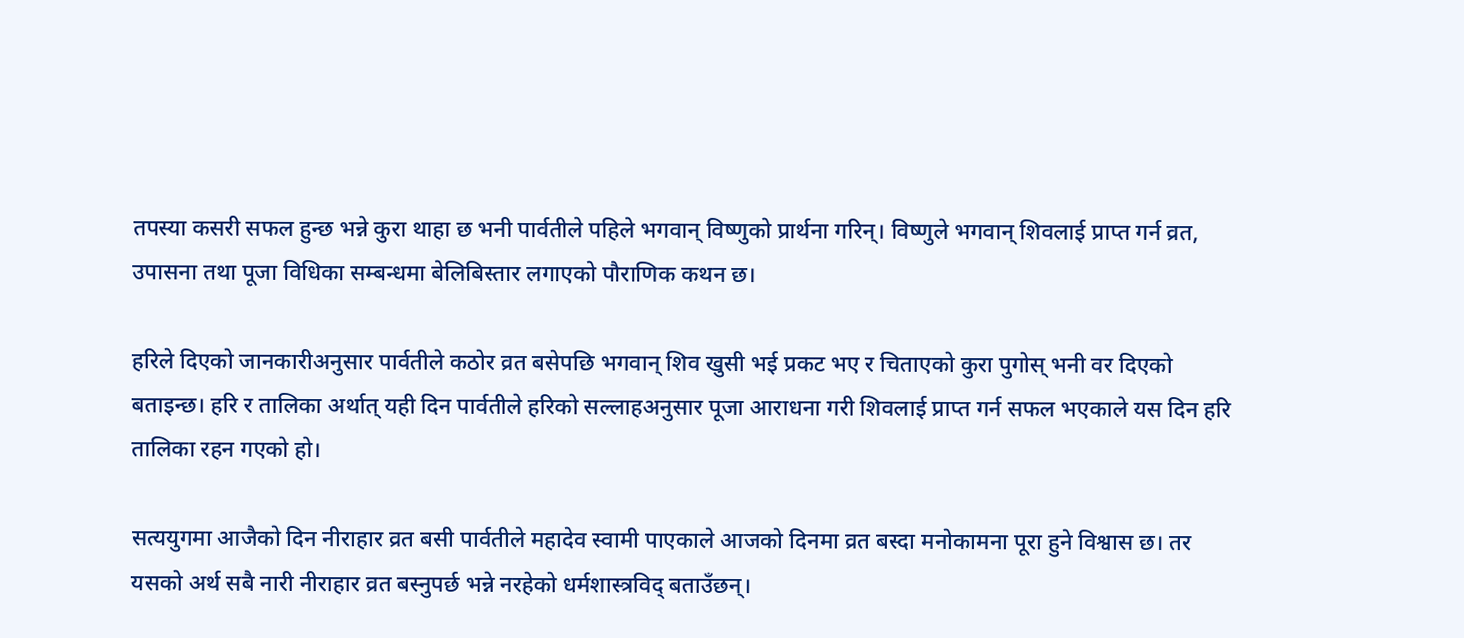तपस्या कसरी सफल हुन्छ भन्ने कुरा थाहा छ भनी पार्वतीले पहिले भगवान् विष्णुको प्रार्थना गरिन्। विष्णुले भगवान् शिवलाई प्राप्त गर्न व्रत, उपासना तथा पूजा विधिका सम्बन्धमा बेलिबिस्तार लगाएको पौराणिक कथन छ।

हरिले दिएको जानकारीअनुसार पार्वतीले कठोर व्रत बसेपछि भगवान् शिव खुसी भई प्रकट भए र चिताएको कुरा पुगोस् भनी वर दिएको बताइन्छ। हरि र तालिका अर्थात् यही दिन पार्वतीले हरिको सल्लाहअनुसार पूजा आराधना गरी शिवलाई प्राप्त गर्न सफल भएकाले यस दिन हरि तालिका रहन गएको हो।

सत्ययुगमा आजैको दिन नीराहार व्रत बसी पार्वतीले महादेव स्वामी पाएकाले आजको दिनमा व्रत बस्दा मनोकामना पूरा हुने विश्वास छ। तर यसको अर्थ सबै नारी नीराहार व्रत बस्नुपर्छ भन्ने नरहेको धर्मशास्त्रविद् बताउँछन्।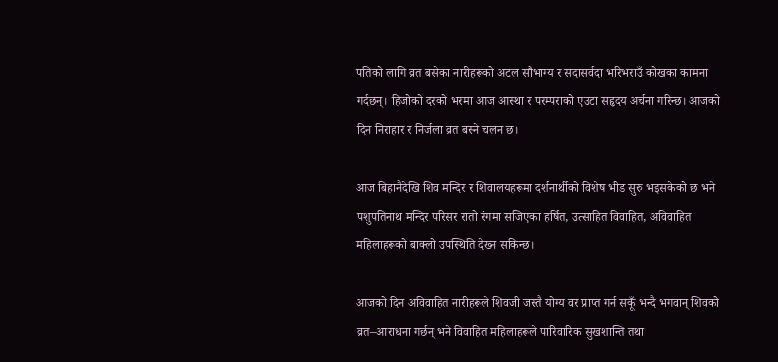पतिको लागि व्रत बसेका नारीहरूको अटल सौभाग्य र सदासर्वदा भरिभराउँ कोखका कामना गर्दछन्। हिजोको दरको भरमा आज आस्था र परम्पराको एउटा सहृदय अर्चना गरिन्छ। आजको दिन निराहार र निर्जला व्रत बस्ने चलन छ।

आज बिहानैदेखि शिव मन्दिर र शिवालयहरूमा दर्शनार्थीको विशेष भीड सुरु भइसकेको छ भने पशुपतिनाथ मन्दिर परिसर रातो रंगमा सजिएका हर्षित, उत्साहित विवाहित, अविवाहित महिलाहरूको बाक्लो उपस्थिति देख्न सकिन्छ।

आजको दिन अविवाहित नारीहरूले शिवजी जस्तै योग्य वर प्राप्त गर्न सकूँ भन्दै भगवान् शिवको व्रत–आराधना गर्छन् भने विवाहित महिलाहरूले पारिवारिक सुखशान्ति तथा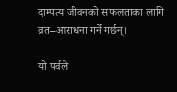दाम्पत्य जीवनको सफलताका लागि व्रत–आराधना गर्ने गर्छन्।

यो पर्वले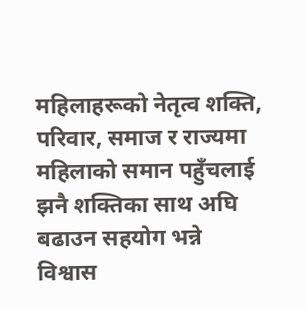महिलाहरूको नेतृत्व शक्ति, परिवार, समाज र राज्यमा महिलाको समान पहुँचलाई झनै शक्तिका साथ अघि बढाउन सहयोग भन्ने विश्वास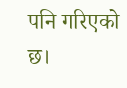पनि गरिएको छ।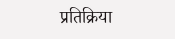प्रतिक्रिया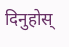दिनुहोस्